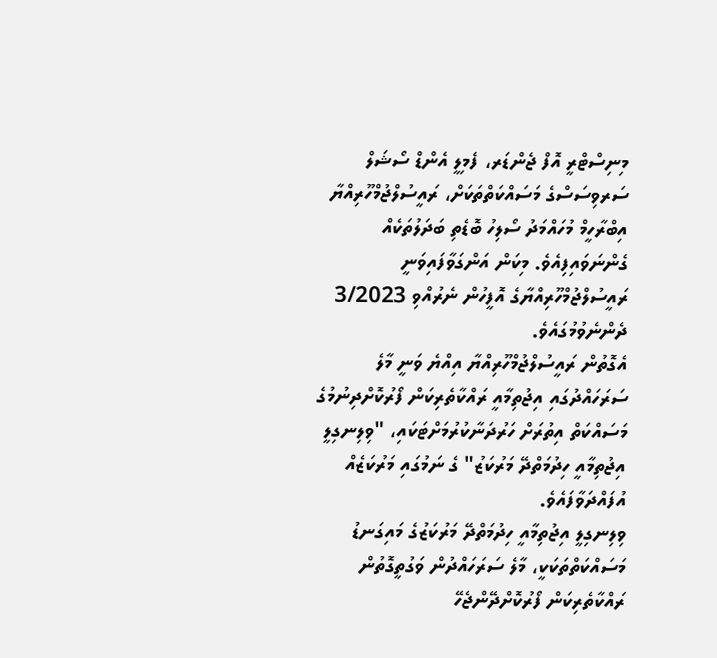މިނިސްޓްރީ އޮފް ޖެންޑަރ، ފެމިލީ އެންޑް ސޯޝަލް ސަރވިސަސްގެ މަސައްކަތްތަކަށް، ރައީސުލްޖުމްހޫރިއްޔާ އިބްރާހީމް މުހައްމަދު ސޯލިހު ބޮޑެތި ބަދަލުތަކެއް ގެންނަވައިފިއެވެ. މިކަން އަންގަވާފައިވަނީ ރައީސުލްޖުމްހޫރިއްޔާގެ އޮފީހުން ނެރުއްވި 3/2023 ދެންނެވުމުގައެވެ.
އެގޮތުން ރައީސުލްޖުމްހޫރިއްޔާ އިއްޔެ ވަނީ މާލެ ސަރަހައްދުގައި އިޖުތިމާއީ ރައްކާތެރިކަން ފޯރުކޮށްދިނުމުގެ މަސައްކަތް އިތުރަށް ހަރުދަނާކުރުމަށްޓަކައި، "ވިލިނގިލީ އިޖުތިމާއީ ހިދުމަތްދޭ މަރުކަޒު" ގެ ނަމުގައި މަރުކަޒެއް އުފައްދަވާފައެވެ.
ވިލިނގިލީ އިޖުތިމާއީ ހިދުމަތްދޭ މަރުކަޒުގެ މައިގަނޑު މަސައްކަތްތަކަކީ، މާލެ ސަރަހައްދުން ވަގުތީގޮތުން ރައްކާތެރިކަން ފޯރުކޮށްދޭންޖެހޭ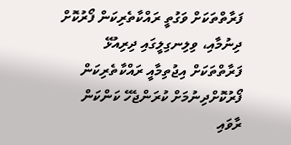ފަރާތްތަކަށް ވަގުތީ ރައްކާތެރިކަން ފޯރުކޮށް ދިނުމާއި، ވިލިނގިލީގައި ދިރިއުޅޭ ފަރާތްތަކަށް އިޖުތިމާއީ ރައްކާތެރިކަން ފޯރުކޮށްދިނުމަށް ކުރަންޖެހޭ ކަންކަން ރާވައި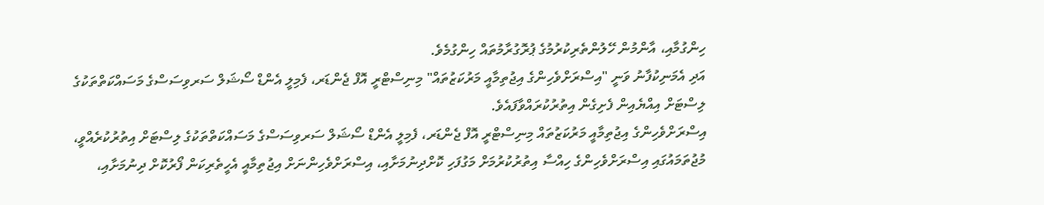ހިންގުމާއި، އާންމުން ހޭލުންތެރިކުރުމުގެ ޕުރޮގުރާމުތައް ހިންގުމެވެ.
އަދި އެމަނިކުފާނު ވަނީ "އިސްރަށްވެހިންގެ އިޖުތިމާއީ މަރުކަޒުތައް" މިނިސްޓްރީ އޮފް ޖެންޑަރ، ފެމިލީ އެންޑް ސޯޝަލް ސަރވިސަސްގެ މަސައްކަތްތަކުގެ ލިސްޓަށް އިއްޔެއިން ފެށިގެން އިތުރުކުރައްވާފައެވެ.
އިސްރަށްވެހިންގެ އިޖުތިމާއީ މަރުކަޒުތައް މިނިސްޓްރީ އޮފް ޖެންޑަރ، ފެމިލީ އެންޑް ސޯޝަލް ސަރވިސަސްގެ މަސައްކަތްތަކުގެ ލިސްޓަށް އިތުރުކުރެއްވީ، މުޖުތަމައުގައި އިސްރަށްވެހިންގެ ހިއްސާ އިތުރުކުރުމަށް މަގުފަހި ކޮށްދިނުމަށާއި، އިސްރަށްވެހިންނަށް އިޖުތިމާއީ އެހީތެރިކަން ފޯރުކޮށް ދިނުމަށާއި،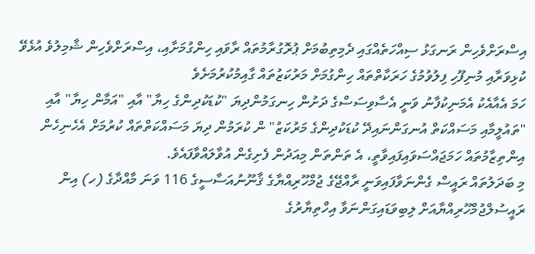އިސްރަށްވެހިން ރަނގަޅު ސިއްހަތެއްގައި ދެމިތިބުމަށް ޕުރޮގުރާމުތައް ރާވައި ހިންގުމަށާއި، އިސްރަށްވެހިން ޝާމިލުވެ އުޅެވޭ ކުޅިވަރާއި މުނިފޫހި ފިލުވުމުގެ ހަރަކާތްތައް ހިންގުމަށް މަރުކަޒުތައް ގާއިމުކުރުމަށެވެ
ހަމަ އެއާއެކު އެމަނިކުފާނު ވަނީ އެސާވިސަސްގެ ދަށުން ހިނގަމުންދިޔަ "ކުޑަކުދިންގެ ހިޔާ" އާއި "އަމާން ހިޔާ" އާއި "ތައުލީމާއި މަސައްކަތް އުނގަންނައިދޭ ކުޑަކުދިންގެ މަރުކަޒު" ން ކުރަމުން ދިޔަ މަސައްކަތްތައް ކުރުމަށް އެހެނިހެން އިންތިޒާމުތައް ހަމަޖައްސަވައިފައިވާތީ، އެ ތަންތަން މިއަދުން ފެށިގެން އުވާލައްވާފައެވެ.
މި ބަދަލުތައް ރައީސް ގެންނަވާފައިވަނީ ރާއްޖޭގެ ޖުމްހޫރިއްޔާގެ ޤާނޫނުއަސާސީގެ 116 ވަނަ މާއްދާގެ (ހ) އިން ރައީސުލްޖުމްހޫރިއްޔާއަށް ލިބިވަޑައިގަންނަވާ އިހްތިޔާރުގެ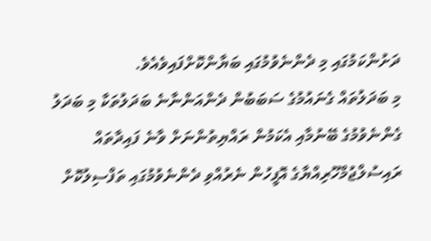ދަށުންކަމުގައި މި ދެންނެވުމުގައި ބަޔާންކޮށްފައިވެއެވެ.
މި ބަދަލުތައް ގެނައުމުގެ ސަބަބުން ދެންއަންނާނެ ބަދަލުތަކާ މި ބަދަލު ގެންނެވުމުގެ ބޭނުމާއި އެކަމުން ރައްޔިތުންނަށް ވާނެ ފައިދާތައް ރައިސުލްޖުމްހޫރިއްޔާގެ އޮފީހުން ނެރުއްވި ދެންނެވުމުގައި ތަފްސިލުކޮށް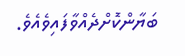ބަޔާންކޮށްދެއްވާފައިވެއެވެ.